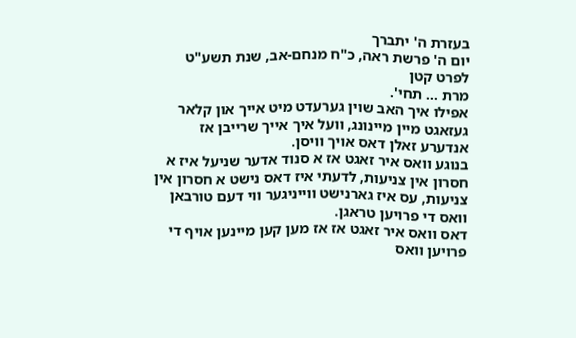בעזרת ה' יתברך
יום ה' פרשת ראה, כ"ח מנחם-אב, שנת תשע"ט לפרט קטן
מרת ... תחי'.
אפילו איך האב שוין גערעדט מיט אייך און קלאר געזאגט מיין מיינונג, וועל איך אייך שרייבן אז אנדערע זאלן דאס אויך וויסן.
בנוגע וואס איר זאגט אז א סנוד אדער שניעל איז א חסרון אין צניעות, לדעתי איז דאס נישט א חסרון אין צניעות, עס איז גארנישט ווייניגער ווי דעם טורבאן וואס די פרויען טראגן.
דאס וואס איר זאגט אז אז מען קען מיינען אויף די פרויען וואס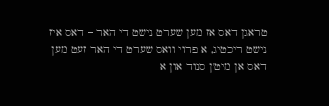טראגן דאס אז מען שערט נישט די האר – דאס איז נישט ריכטיג, א פרוי וואס שערט די האר זעט מען דאס אן מיט'ן סנוד און א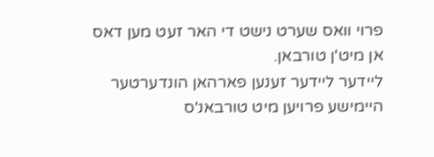פרוי וואס שערט נישט די האר זעט מען דאס אן מיט'ן טורבאן.
ליידער ליידער זענען פארהאן הונדערטער היימישע פרויען מיט טורבאנ'ס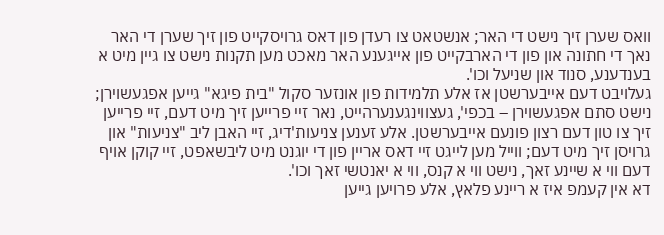וואס שערן זיך נישט די האר; אנשטאט צו רעדן פון דאס גרויסקייט פון זיך שערן די האר נאך די חתונה און פון די הארבקייט פון אייגענע האר מאכט מען תקנות נישט צו גיין מיט א בענדענע, סנוד און שניעל וכו'.
געלויבט דעם אייבערשטן אז אלע תלמידות פון אונזער סקול "בית פיגא" גייען אפגעשוירן; נישט סתם אפגעשוירן – בכפי', געצווינגענערהייט, נאר זיי פרייען זיך מיט דעם, זיי פרייען זיך צו טון דעם רצון פונעם אייבערשטן. אלע זענען צניעות'דיג, זיי האבן ליב "צניעות" און גרויסן זיך מיט דעם; ווייל מען לייגט זיי דאס אריין פון די יוגנט מיט ליבשאפט, זיי קוקן אויף דעם ווי א שיינע זאך, נישט ווי א קנס, ווי א יאנטשי זאך וכו'.
דא אין קעמפ איז א ריינע פלאץ, אלע פרויען גייען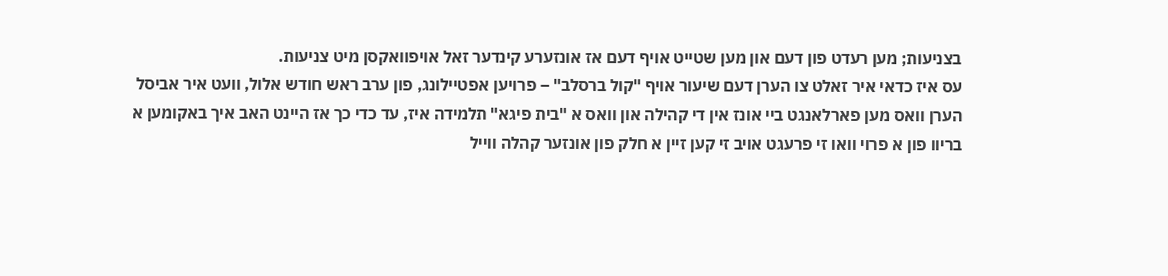בצניעות; מען רעדט פון דעם און מען שטייט אויף דעם אז אונזערע קינדער זאל אויפוואקסן מיט צניעות.
עס איז כדאי איר זאלט צו הערן דעם שיעור אויף "קול ברסלב" – פרויען אפטיילונג, פון ערב ראש חודש אלול, וועט איר אביסל הערן וואס מען פארלאנגט ביי אונז אין די קהילה און וואס א "בית פיגא" תלמידה איז, עד כדי כך אז היינט האב איך באקומען א בריוו פון א פרוי וואו זי פרעגט אויב זי קען זיין א חלק פון אונזער קהלה ווייל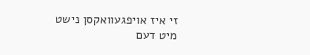זי איז אויפגעוואקסן נישט מיט דעם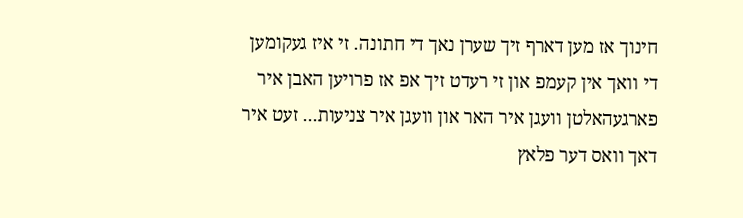חינוך אז מען דארף זיך שערן נאך די חתונה. זי איז געקומען די וואך אין קעמפ און זי רעדט זיך אפ אז פרויען האבן איר פארגעהאלטן וועגן איר האר און וועגן איר צניעות... זעט איר דאך וואס דער פלאץ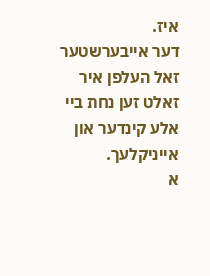איז.
דער אייבערשטער זאל העלפן איר זאלט זען נחת ביי אלע קינדער און אייניקלעך.
א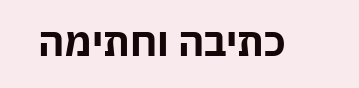כתיבה וחתימה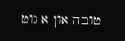טובה און א גוט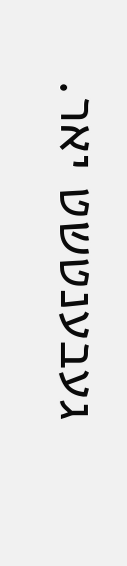געבענטשט יאר.